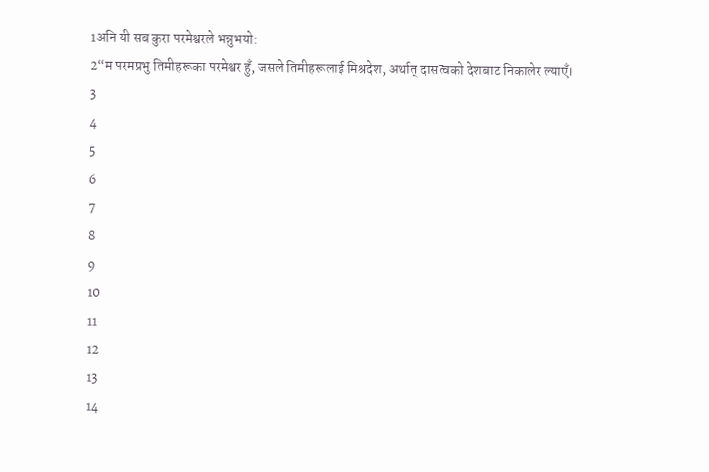1अनि यी सब कुरा परमेश्वरले भन्नुभयो:
2“म परमप्रभु तिमीहरूका परमेश्वर हुँ, जसले तिमीहरूलाई मिश्रदेश, अर्थात् दासत्वको देशबाट निकालेर ल्याएँ।
3
4
5
6
7
8
9
10
11
12
13
14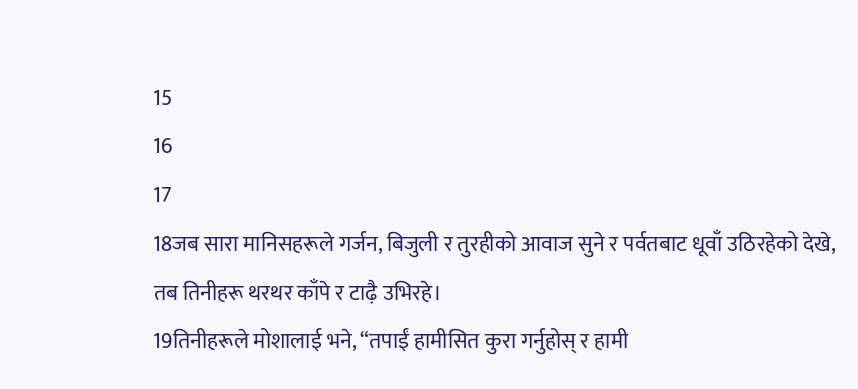15
16
17
18जब सारा मानिसहरूले गर्जन, बिजुली र तुरहीको आवाज सुने र पर्वतबाट धूवाँ उठिरहेको देखे, तब तिनीहरू थरथर काँपे र टाढ़ै उभिरहे।
19तिनीहरूले मोशालाई भने, “तपाईं हामीसित कुरा गर्नुहोस् र हामी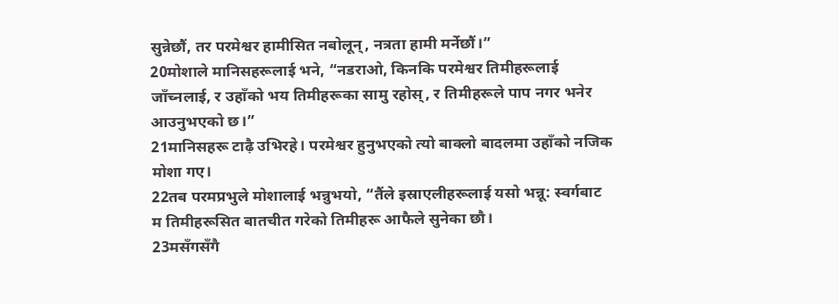सुन्नेछौं, तर परमेश्वर हामीसित नबोलून्, नत्रता हामी मर्नेछौं।”
20मोशाले मानिसहरूलाई भने, “नडराओ, किनकि परमेश्वर तिमीहरूलाई जाँच्नलाई, र उहाँको भय तिमीहरूका सामु रहोस्, र तिमीहरूले पाप नगर भनेर आउनुभएको छ।”
21मानिसहरू टाढ़ै उभिरहे। परमेश्वर हुनुभएको त्यो बाक्लो बादलमा उहाँको नजिक मोशा गए।
22तब परमप्रभुले मोशालाई भन्नुभयो, “तैंले इस्राएलीहरूलाई यसो भन्नू: स्वर्गबाट म तिमीहरूसित बातचीत गरेको तिमीहरू आफैले सुनेका छौ।
23मसँगसँगै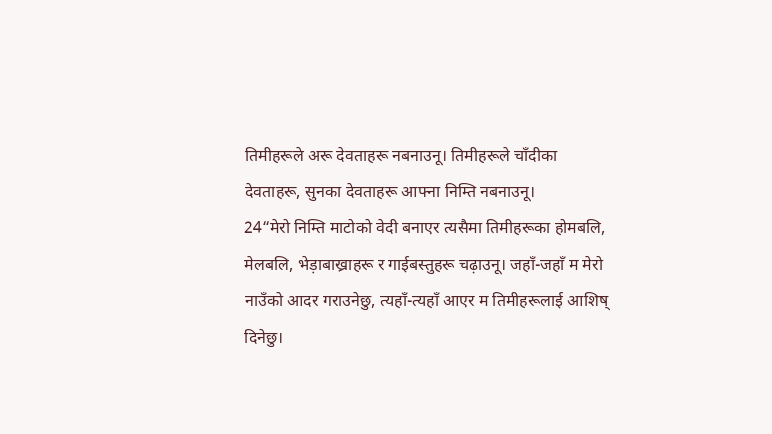तिमीहरूले अरू देवताहरू नबनाउनू। तिमीहरूले चाँदीका देवताहरू, सुनका देवताहरू आफ्ना निम्ति नबनाउनू।
24“मेरो निम्ति माटोको वेदी बनाएर त्यसैमा तिमीहरूका होमबलि, मेलबलि, भेड़ाबाख्राहरू र गाईबस्तुहरू चढ़ाउनू। जहाँ-जहाँ म मेरो नाउँको आदर गराउनेछु, त्यहाँ-त्यहाँ आएर म तिमीहरूलाई आशिष् दिनेछु।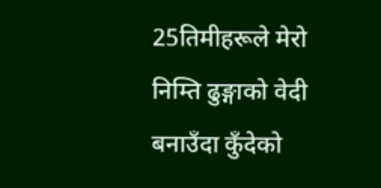25तिमीहरूले मेरो निम्ति ढुङ्गाको वेदी बनाउँदा कुँदेको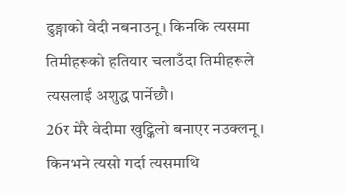ढुङ्गाको वेदी नबनाउनू। किनकि त्यसमा तिमीहरूको हतियार चलाउँदा तिमीहरूले त्यसलाई अशुद्ध पार्नेछौ।
26र मेरै वेदीमा खुट्किलो बनाएर नउक्लनू। किनभने त्यसो गर्दा त्यसमाथि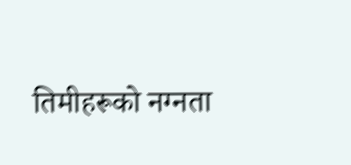तिमीहरूको नग्नता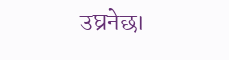उघ्रनेछ।